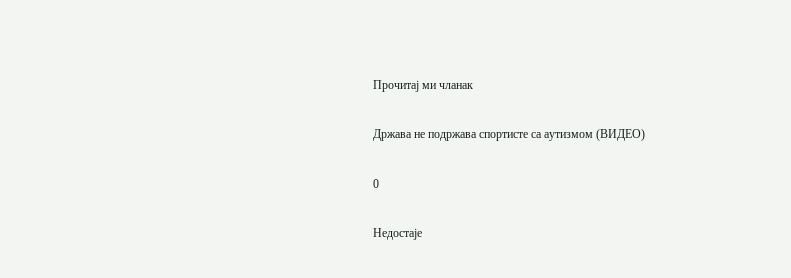Прочитај ми чланак

Држава не подржава спортисте са аутизмом (ВИДЕО)

0

Недостаје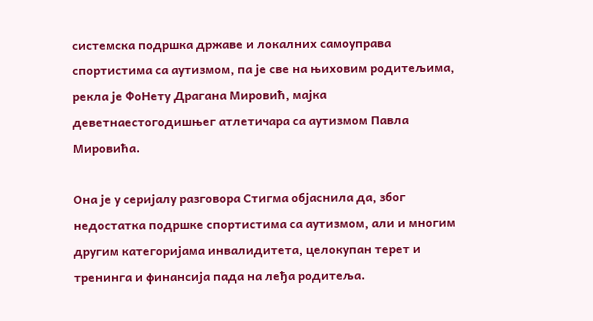системска подршка државе и локалних самоуправа спортистима са аутизмом, па је све на њиховим родитељима, рекла је ФоНету Драгана Мировић, мајка деветнаестогодишњег атлетичара са аутизмом Павла Мировића.

Она је у серијалу разговора Стигма објаснила да, због недостатка подршке спортистима са аутизмом, али и многим другим категоријама инвалидитета, целокупан терет и тренинга и финансија пада на леђа родитеља.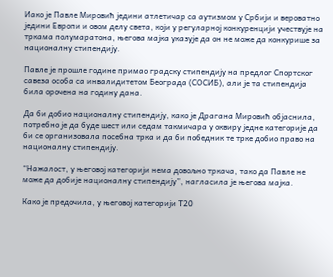Иако је Павле Мировић једини атлетичар са аутизмом у Србији и вероватно једини Европи и овом делу света, који у регуларној конкуренцији учествује на тркама полумаратона, његова мајка указује да он не може да конкурише за националну стипендију.

Павле је прошле године примао градску стипендију на предлог Спортског савеза особа са инвалидитетом Београда (СОСИБ), али је та стипендија била орочена на годину дана.

Да би добио националну стипендију, како је Драгана Мировић објаснила, потребно је да буде шест или седам такмичара у оквиру једне категорије да би се организовала посебна трка и да би победник те трке добио право на националну стипендију.

“Нажалост, у његовој категорији нема довољно тркача, тако да Павле не може да добије националну стипендију”, нагласила је његова мајка.

Како је предочила, у његовој категорији Т20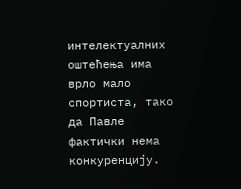интелектуалних оштећења има врло мало спортиста, тако да Павле фактички нема конкуренцију.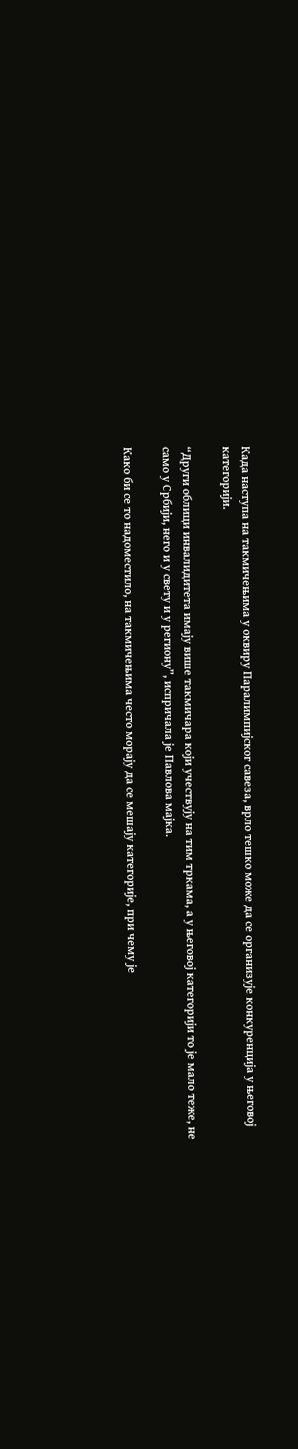Када наступа на такмичењима у оквиру Паралимпијског савеза, врло тешко може да се организује конкуренција у његовој категорији.

“Други облици инвалидитета имају више такмичара који учествују на тим тркама, а у његовој категорији то је мало теже, не само у Србији, него и у свету и у региону”, испричала је Павлова мајка.

Како би се то надоместило, на такмичењима често морају да се мешају категорије, при чему је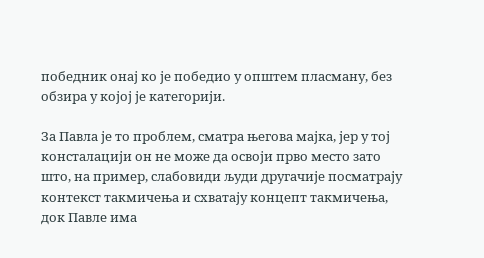победник онај ко је победио у општем пласману, без обзира у којој је категорији.

За Павла је то проблем, сматра његова мајка, јер у тој консталацији он не може да освоји прво место зато што, на пример, слабовиди људи другачије посматрају контекст такмичења и схватају концепт такмичења, док Павле има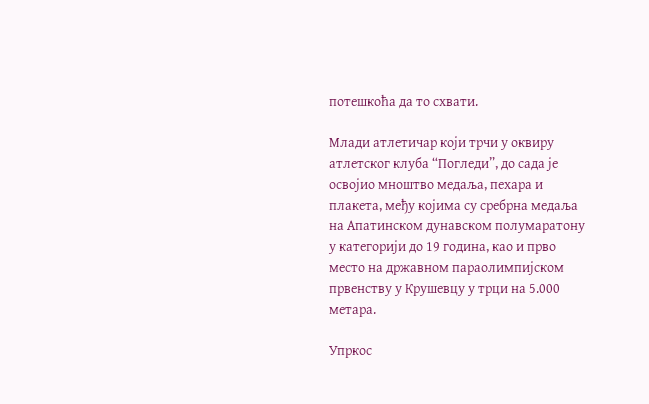потешкоћа да то схвати.

Млади атлетичар који трчи у оквиру атлетског клуба “Погледи”, до сада је освојио мноштво медаља, пехара и плакета, међу којима су сребрна медаља на Апатинском дунавском полумаратону у категорији до 19 година, као и прво место на државном параолимпијском првенству у Крушевцу у трци на 5.000 метара.

Упркос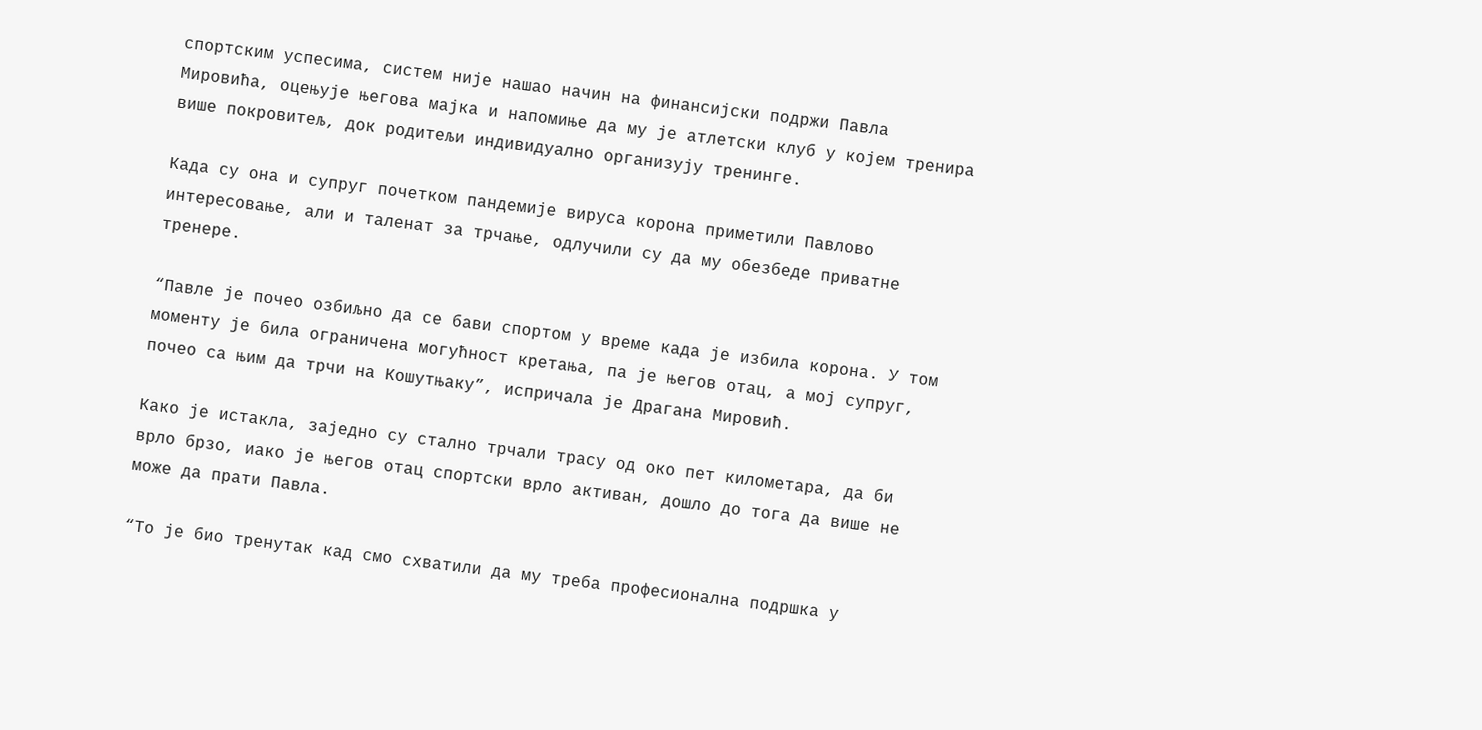спортским успесима, систем није нашао начин на финансијски подржи Павла Мировића, оцењује његова мајка и напомиње да му је атлетски клуб у којем тренира више покровитељ, док родитељи индивидуално организују тренинге.

Када су она и супруг почетком пандемије вируса корона приметили Павлово интересовање, али и таленат за трчање, одлучили су да му обезбеде приватне тренере.

“Павле је почео озбиљно да се бави спортом у време када је избила корона. У том моменту је била ограничена могућност кретања, па је његов отац, а мој супруг, почео са њим да трчи на Кошутњаку”, испричала је Драгана Мировић.

Како је истакла, заједно су стално трчали трасу од око пет километара, да би врло брзо, иако је његов отац спортски врло активан, дошло до тога да више не може да прати Павла.

“То је био тренутак кад смо схватили да му треба професионална подршка у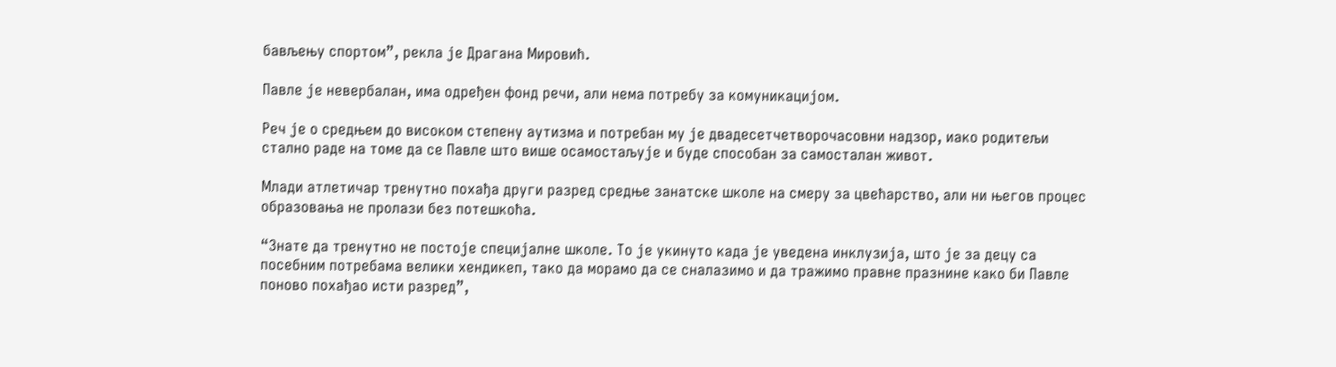бављењу спортом”, рекла је Драгана Мировић.

Павле је невербалан, има одређен фонд речи, али нема потребу за комуникацијом.

Реч је о средњем до високом степену аутизма и потребан му је двадесетчетворочасовни надзор, иако родитељи стално раде на томе да се Павле што више осамостаљује и буде способан за самосталан живот.

Млади атлетичар тренутно похађа други разред средње занатске школе на смеру за цвећарство, али ни његов процес образовања не пролази без потешкоћа.

“Знате да тренутно не постоје специјалне школе. То је укинуто када је уведена инклузија, што је за децу са посебним потребама велики хендикеп, тако да морамо да се сналазимо и да тражимо правне празнине како би Павле поново похађао исти разред”,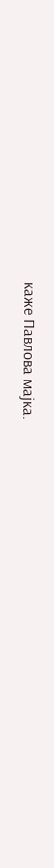каже Павлова мајка.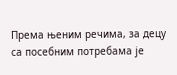Према њеним речима, за децу са посебним потребама је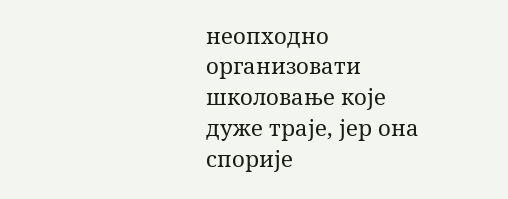неопходно организовати школовање које дуже траје, јер она спорије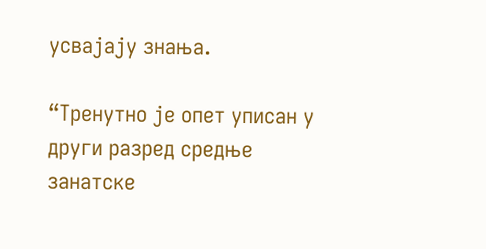усвајају знања.

“Тренутно је опет уписан у други разред средње занатске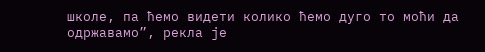школе, па ћемо видети колико ћемо дуго то моћи да одржавамо”, рекла је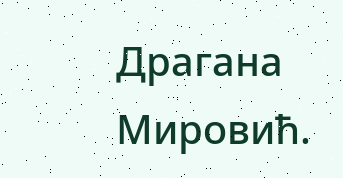Драгана Мировић.